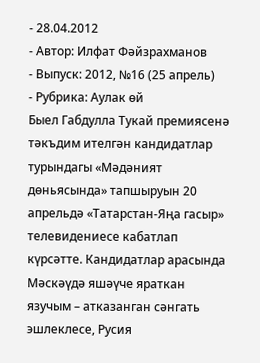- 28.04.2012
- Автор: Илфат Фәйзрахманов
- Выпуск: 2012, №16 (25 апрель)
- Рубрика: Аулак өй
Быел Габдулла Тукай премиясенә тәкъдим ителгән кандидатлар турындагы «Мәдәният дөньясында» тапшыруын 20 апрельдә «Татарстан-Яңа гасыр» телевидениесе кабатлап күрсәтте. Кандидатлар арасында Мәскәүдә яшәүче яраткан язучым – атказанган сәнгать эшлеклесе, Русия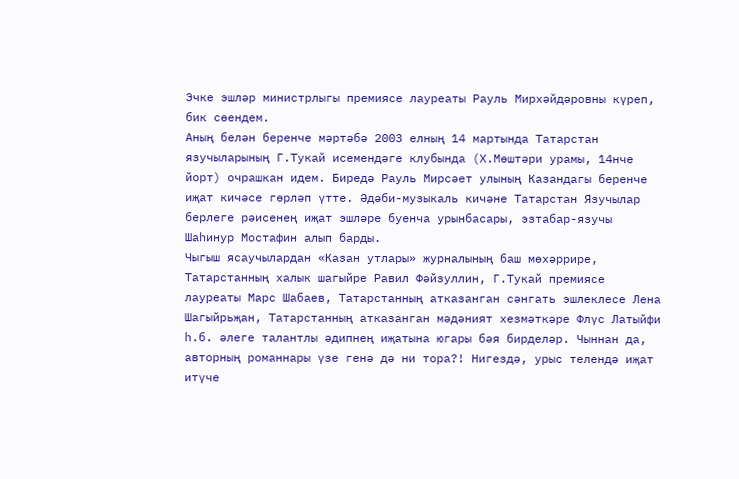Эчке эшләр министрлыгы премиясе лауреаты Рауль Мирхәйдәровны күреп, бик сөендем.
Аның белән беренче мәртәбә 2003 елның 14 мартында Татарстан язучыларының Г.Тукай исемендәге клубында (Х.Мөштәри урамы, 14нче йорт) очрашкан идем. Биредә Рауль Мирсәет улының Казандагы беренче иҗат кичәсе гөрләп үтте. Әдәби-музыкаль кичәне Татарстан Язучылар берлеге рәисенең иҗат эшләре буенча урынбасары, эзтабар-язучы Шаһинур Мостафин алып барды.
Чыгыш ясаучылардан «Казан утлары» журналының баш мөхәррире, Татарстанның халык шагыйре Равил Фәйзуллин, Г.Тукай премиясе лауреаты Марс Шабаев, Татарстанның атказанган сәнгать эшлеклесе Лена Шагыйрьҗан, Татарстанның атказанган мәдәният хезмәткәре Флүс Латыйфи һ.б. әлеге талантлы әдипнең иҗатына югары бәя бирделәр. Чыннан да, авторның романнары үзе генә дә ни тора?! Нигездә, урыс телендә иҗат итүче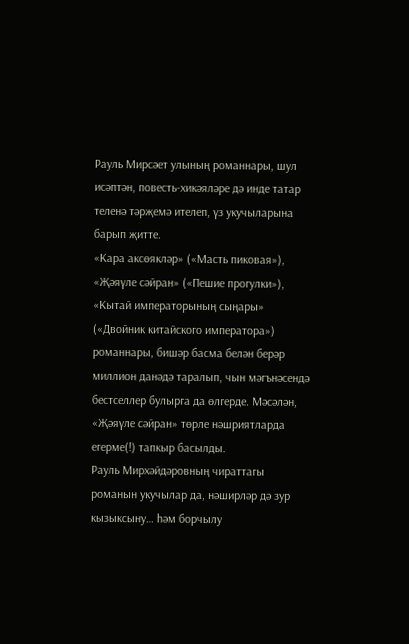Рауль Мирсәет улының романнары, шул исәптән, повесть-хикәяләре дә инде татар теленә тәрҗемә ителеп, үз укучыларына барып җитте.
«Кара аксөякләр» («Масть пиковая»), «Җәяүле сәйран» («Пешие прогулки»), «Кытай императорының сыңары» («Двойник китайского императора») романнары, бишәр басма белән берәр миллион данәдә таралып, чын мәгънәсендә бестселлер булырга да өлгерде. Мәсәлән, «Җәяүле сәйран» төрле нәшриятларда егерме(!) тапкыр басылды.
Рауль Мирхәйдәровның чираттагы романын укучылар да, нәширләр дә зур кызыксыну… һәм борчылу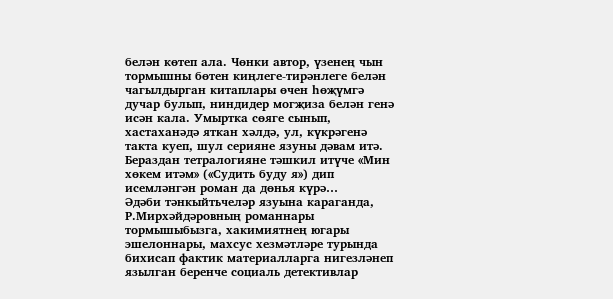белән көтеп ала. Чөнки автор, үзенең чын тормышны бөтен киңлеге-тирәнлеге белән чагылдырган китаплары өчен һөҗүмгә дучар булып, ниндидер могҗиза белән генә исән кала. Умыртка сөяге сынып, хастаханәдә яткан хәлдә, ул, күкрәгенә такта куеп, шул серияне язуны дәвам итә. Бераздан тетралогияне тәшкил итүче «Мин хөкем итәм» («Судить буду я») дип исемләнгән роман да дөнья күрә…
Әдәби тәнкыйтьчеләр язуына караганда, Р.Мирхәйдәровның романнары тормышыбызга, хакимиятнең югары эшелоннары, махсус хезмәтләре турында бихисап фактик материалларга нигезләнеп язылган беренче социаль детективлар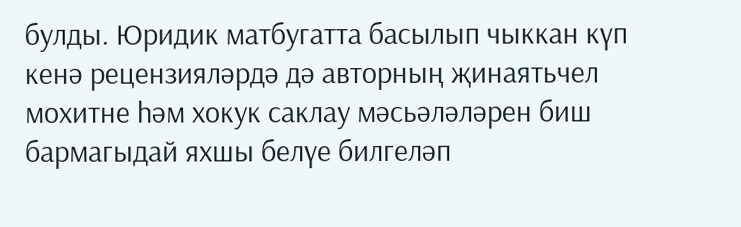булды. Юридик матбугатта басылып чыккан күп кенә рецензияләрдә дә авторның җинаятьчел мохитне һәм хокук саклау мәсьәләләрен биш бармагыдай яхшы белүе билгеләп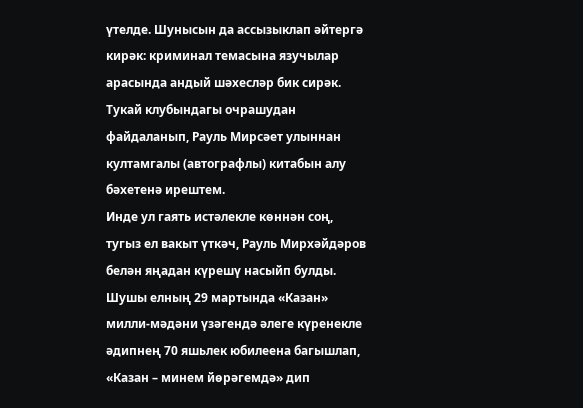үтелде. Шунысын да ассызыклап әйтергә кирәк: криминал темасына язучылар арасында андый шәхесләр бик сирәк.
Тукай клубындагы очрашудан файдаланып, Рауль Мирсәет улыннан култамгалы (автографлы) китабын алу бәхетенә ирештем.
Инде ул гаять истәлекле көннән соң, тугыз ел вакыт үткәч, Рауль Мирхәйдәров белән яңадан күрешү насыйп булды. Шушы елның 29 мартында «Казан» милли-мәдәни үзәгендә әлеге күренекле әдипнең 70 яшьлек юбилеена багышлап, «Казан – минем йөрәгемдә» дип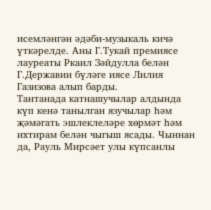исемләнгән әдәби-музыкаль кичә үткәрелде. Аны Г.Тукай премиясе лауреаты Ркаил Зәйдулла белән Г.Державин бүләге иясе Лилия Газизова алып барды.
Тантанада катнашучылар алдында күп кенә танылган язучылар һәм җәмәгать эшлеклеләре хөрмәт һәм ихтирам белән чыгыш ясады. Чыннан да, Рауль Мирсәет улы күпсанлы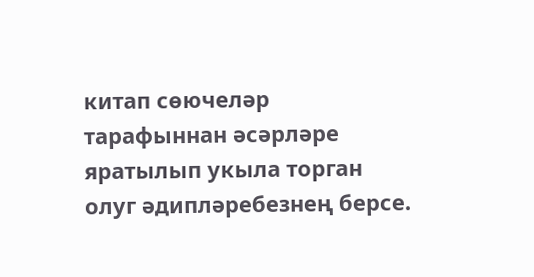китап сөючеләр тарафыннан әсәрләре яратылып укыла торган олуг әдипләребезнең берсе.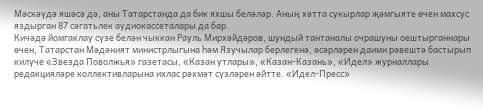Мәскәүдә яшәсә дә, аны Татарстанда да бик яхшы беләләр. Аның хәтта сукырлар җәмгыяте өчен махсус яздырган 87 сәгатьлек аудиокассеталары да бар.
Кичәдә йомгаклау сүзе белән чыккан Рауль Мирхәйдәров, шундый тантаналы очрашуны оештырганнары өчен, Татарстан Мәдәният министрлыгына һәм Язучылар берлегенә, әсәрләрен даими рәвештә бастырып килүче «Звезда Поволжья» газетасы, «Казан утлары», «Казан-Казань», «Идел» журналлары редакцияләре коллективларына ихлас рәхмәт сүзләрен әйтте. «Идел-Пресс»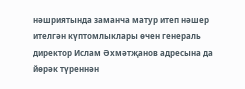нәшриятында заманча матур итеп нәшер ителгән күптомлыклары өчен генераль директор Ислам Әхмәтҗанов адресына да йөрәк түреннән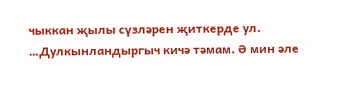чыккан җылы сүзләрен җиткерде ул.
…Дулкынландыргыч кичә тәмам. Ә мин әле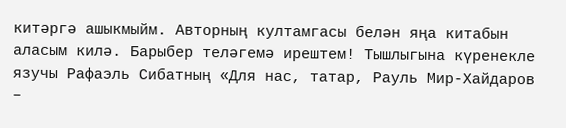китәргә ашыкмыйм. Авторның култамгасы белән яңа китабын аласым килә. Барыбер теләгемә ирештем! Тышлыгына күренекле язучы Рафаэль Сибатның «Для нас, татар, Рауль Мир-Хайдаров –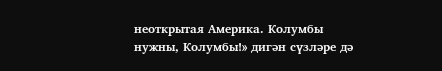неоткрытая Америка. Колумбы нужны, Колумбы!» дигән сүзләре дә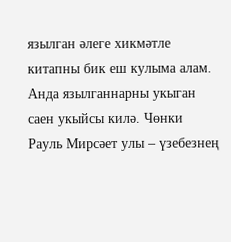язылган әлеге хикмәтле китапны бик еш кулыма алам. Анда язылганнарны укыган саен укыйсы килә. Чөнки Рауль Мирсәет улы – үзебезнең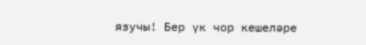язучы! Бер үк чор кешеләре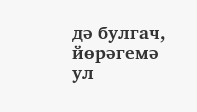дә булгач, йөрәгемә ул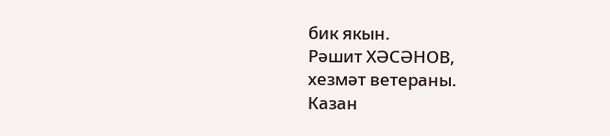бик якын.
Рәшит ХӘСӘНОВ,
хезмәт ветераны.
Казан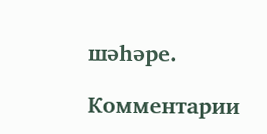шәһәре.

Комментарии